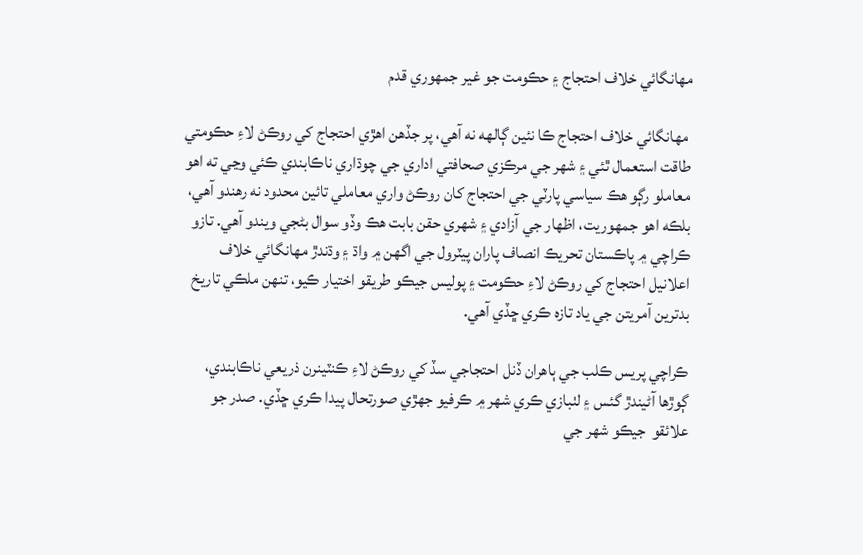مهانگائي خلاف احتجاج ۽ حڪومت جو غير جمهوري قدم

 مهانگائي خلاف احتجاج ڪا نئين ڳالهه نه آهي، پر جڏهن اهڙي احتجاج کي روڪڻ لاءِ حڪومتي طاقت استعمال ٿئي ۽ شهر جي مرڪزي صحافتي اداري جي چوڌاري ناڪابندي ڪئي وڃي ته اهو معاملو رڳو هڪ سياسي پارٽي جي احتجاج کان روڪڻ واري معاملي تائين محدود نه رهندو آهي، بلڪه اهو جمهوريت، اظهار جي آزادي ۽ شهري حقن بابت هڪ وڏو سوال بڻجي ويندو آهي. تازو ڪراچي ۾ پاڪستان تحريڪ انصاف پاران پيٽرول جي اگهن ۾ واڌ ۽ وڌندڙ مهانگائي خلاف اعلانيل احتجاج کي روڪڻ لاءِ حڪومت ۽ پوليس جيڪو طريقو اختيار ڪيو، تنهن ملڪي تاريخ بدترين آمريتن جي ياد تازه ڪري ڇڏي آهي.

ڪراچي پريس ڪلب جي ٻاهران ڏنل احتجاجي سڏ کي روڪڻ لاءِ ڪنٽينرن ذريعي ناڪابندي، ڳوڙها آڻيندڙ گئس ۽ لٺبازي ڪري شهر ۾ ڪرفيو جهڙي صورتحال پيدا ڪري ڇڏي. صدر جو علائقو  جيڪو شهر جي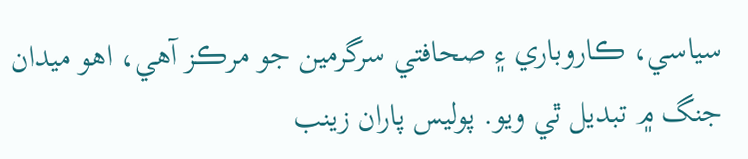سياسي، ڪاروباري ۽ صحافتي سرگرمين جو مرڪز آهي، اهو ميدان جنگ ۾ تبديل ٿي ويو. پوليس پاران زينب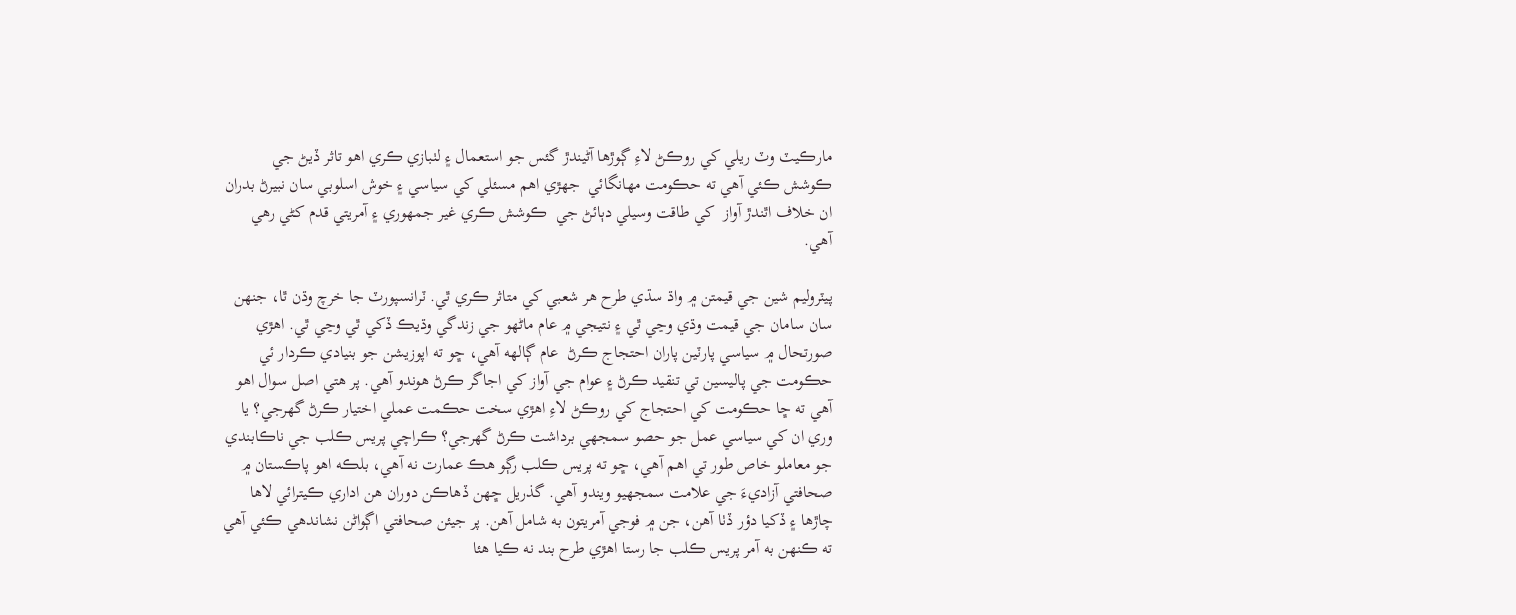مارڪيٽ وٽ ريلي کي روڪڻ لاءِ ڳوڙها آڻيندڙ گئس جو استعمال ۽ لٺبازي ڪري اهو تاثر ڏيڻ جي ڪوشش ڪئي آهي ته حڪومت مهانگائي  جهڙي اهم مسئلي کي سياسي ۽ خوش اسلوبي سان نبيرڻ بدران ان خلاف اٿندڙ آواز  کي طاقت وسيلي دٻائڻ جي  ڪوشش ڪري غير جمهوري ۽ آمريتي قدم کڻي رهي آهي.

پيٽروليم شين جي قيمتن ۾ واڌ سڌي طرح هر شعبي کي متاثر ڪري ٿي. ٽرانسپورٽ جا خرچ وڌن ٿا، جنهن سان سامان جي قيمت وڌي وڃي ٿي ۽ نتيجي ۾ عام ماڻهو جي زندگي وڌيڪ ڏکي ٿي وڃي ٿي. اهڙي صورتحال ۾ سياسي پارٽين پاران احتجاج ڪرڻ  عام ڳالهه آهي، ڇو ته اپوزيشن جو بنيادي ڪردار ئي حڪومت جي پاليسين تي تنقيد ڪرڻ ۽ عوام جي آواز کي اجاگر ڪرڻ هوندو آهي. پر هتي اصل سوال اهو آهي ته ڇا حڪومت کي احتجاج کي روڪڻ لاءِ اهڙي سخت حڪمت عملي اختيار ڪرڻ گهرجي؟ يا وري ان کي سياسي عمل جو حصو سمجهي برداشت ڪرڻ گهرجي؟ ڪراچي پريس ڪلب جي ناڪابندي جو معاملو خاص طور تي اهم آهي، ڇو ته پريس ڪلب رڳو هڪ عمارت نه آهي، بلڪه اهو پاڪستان ۾ صحافتي آزاديءَ جي علامت سمجهيو ويندو آهي. گذريل ڇهن ڏهاڪن دوران هن اداري ڪيترائي لاها چاڙها ۽ ڏکيا دؤر ڏٺا آهن، جن ۾ فوجي آمريتون به شامل آهن. پر جيئن صحافتي اڳواڻن نشاندهي ڪئي آهي ته ڪنهن به آمر پريس ڪلب جا رستا اهڙي طرح بند نه ڪيا هئا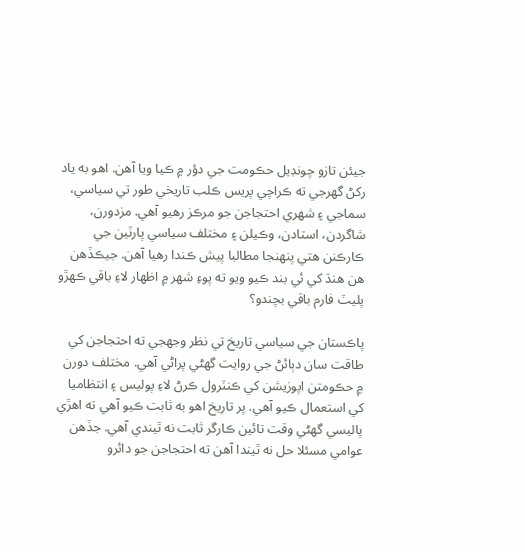جيئن تازو چونڊيل حڪومت جي دؤر ۾ ڪيا ويا آهن. اهو به ياد رکڻ گهرجي ته ڪراچي پريس ڪلب تاريخي طور تي سياسي، سماجي ۽ شهري احتجاجن جو مرڪز رهيو آهي. مزدورن، شاگردن، استادن، وڪيلن ۽ مختلف سياسي پارٽين جي ڪارڪنن هتي پنهنجا مطالبا پيش ڪندا رهيا آهن. جيڪڏهن هن هنڌ کي ئي بند ڪيو ويو ته پوءِ شهر ۾ اظهار لاءِ باقي ڪهڙو پليٽ فارم باقي بچندو؟

پاڪستان جي سياسي تاريخ تي نظر وجهجي ته احتجاجن کي طاقت سان دٻائڻ جي روايت گهڻي پراڻي آهي. مختلف دورن ۾ حڪومتن اپوزيشن کي ڪنٽرول ڪرڻ لاءِ پوليس ۽ انتظاميا کي استعمال ڪيو آهي. پر تاريخ اهو به ثابت ڪيو آهي ته اهڙي پاليسي گهڻي وقت تائين ڪارگر ثابت نه ٿيندي آهي. جڏهن عوامي مسئلا حل نه ٿيندا آهن ته احتجاجن جو دائرو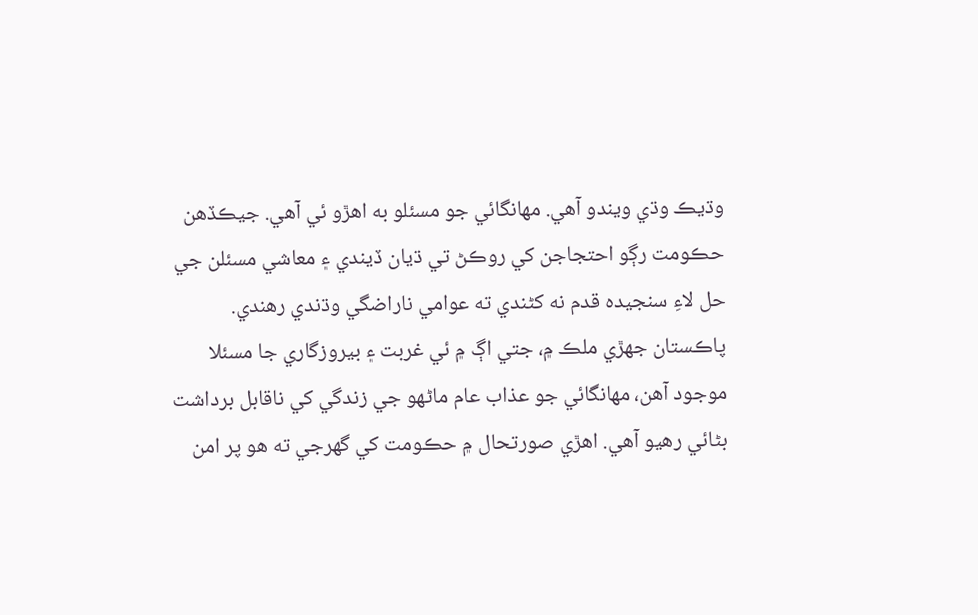وڌيڪ وڌي ويندو آهي. مهانگائي جو مسئلو به اهڙو ئي آهي. جيڪڏهن حڪومت رڳو احتجاجن کي روڪڻ تي ڌيان ڏيندي ۽ معاشي مسئلن جي حل لاءِ سنجيده قدم نه کڻندي ته عوامي ناراضگي وڌندي رهندي. پاڪستان جهڙي ملڪ ۾، جتي اڳ ۾ ئي غربت ۽ بيروزگاري جا مسئلا موجود آهن، مهانگائي جو عذاب عام ماڻهو جي زندگي کي ناقابل برداشت بڻائي رهيو آهي. اهڙي صورتحال ۾ حڪومت کي گهرجي ته هو پر امن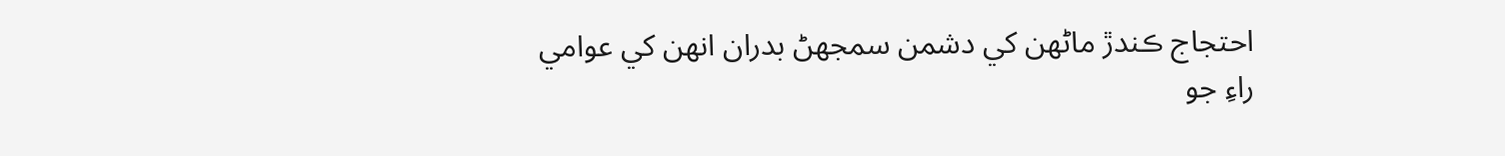احتجاج ڪندڙ ماڻهن کي دشمن سمجهڻ بدران انهن کي عوامي راءِ جو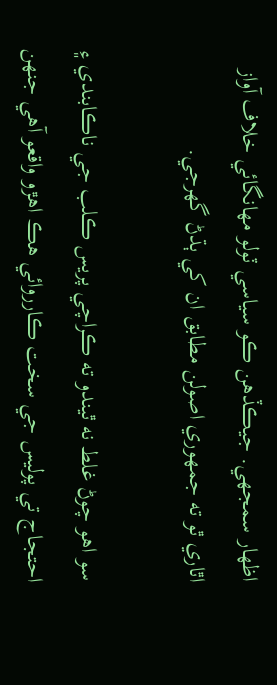اظهار سمجهي. جيڪڏهن ڪو سياسي ٽولو مهانگائي خلاف آواز اٿاري ٿو ته جمهوري اصولن مطابق ان کي ٻڌڻ گهرجي.

سو اهو چوڻ غلط نه ٿيندو ته ڪراچي پريس ڪلب جي ناڪابندي ۽ احتجاج تي پوليس جي سخت ڪارروائي هڪ اهڙو واقعو آهي جنهن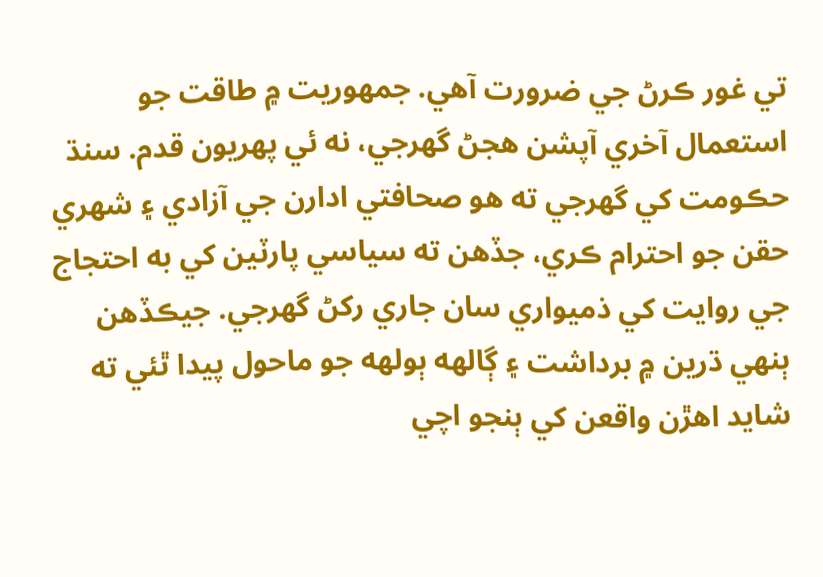تي غور ڪرڻ جي ضرورت آهي. جمهوريت ۾ طاقت جو استعمال آخري آپشن هجڻ گهرجي، نه ئي پهريون قدم. سنڌ حڪومت کي گهرجي ته هو صحافتي ادارن جي آزادي ۽ شهري حقن جو احترام ڪري، جڏهن ته سياسي پارٽين کي به احتجاج جي روايت کي ذميواري سان جاري رکڻ گهرجي. جيڪڏهن ٻنهي ڌرين ۾ برداشت ۽ ڳالهه ٻولهه جو ماحول پيدا ٿئي ته شايد اهڙن واقعن کي ٻنجو اچي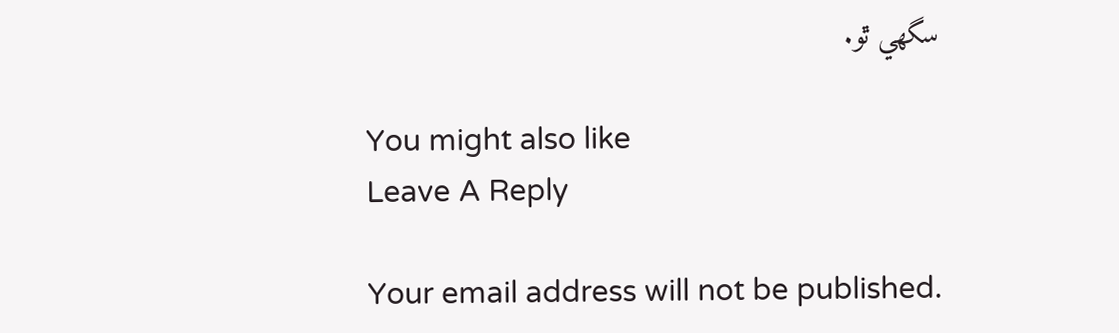سگهي ٿو.

You might also like
Leave A Reply

Your email address will not be published.